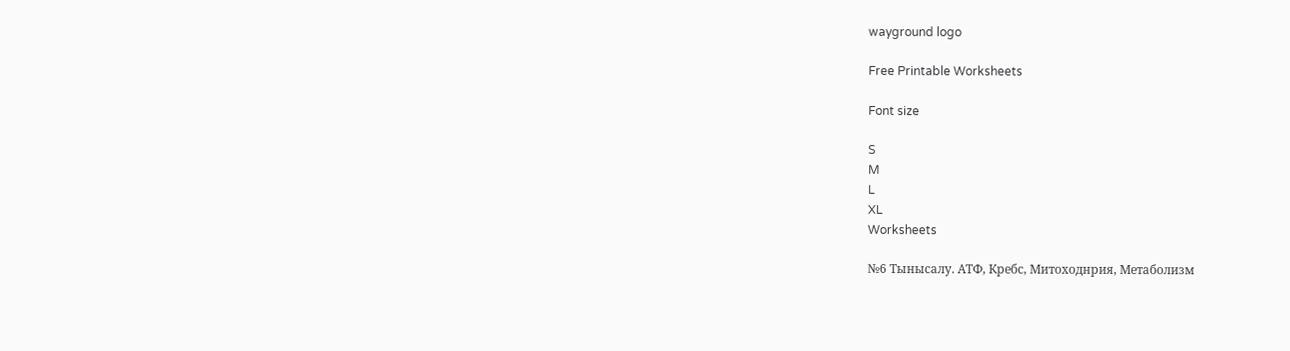wayground logo

Free Printable Worksheets

Font size

S
M
L
XL
Worksheets

№6 Тынысалу. АТФ, Кребс, Митоходнрия, Метаболизм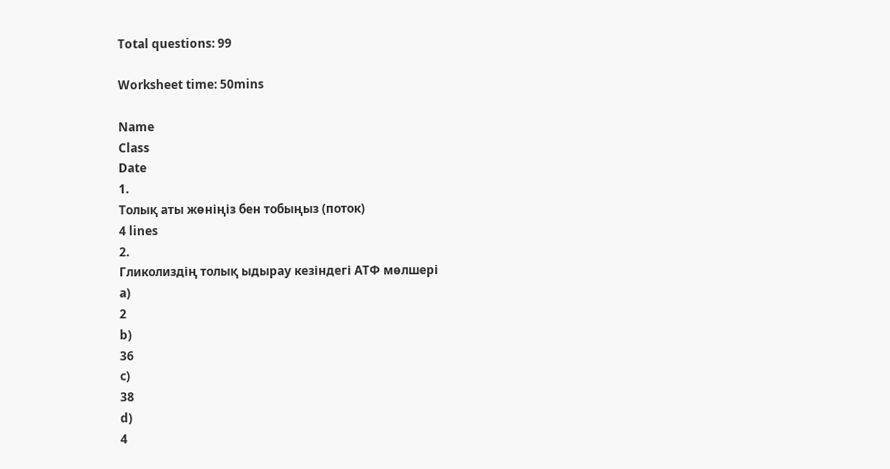Total questions: 99

Worksheet time: 50mins

Name
Class
Date
1.
Толық аты жөніңіз бен тобыңыз (поток)
4 lines
2.
Гликолиздің толық ыдырау кезіндегі АТФ мөлшері
a)
2
b)
36
c)
38
d)
4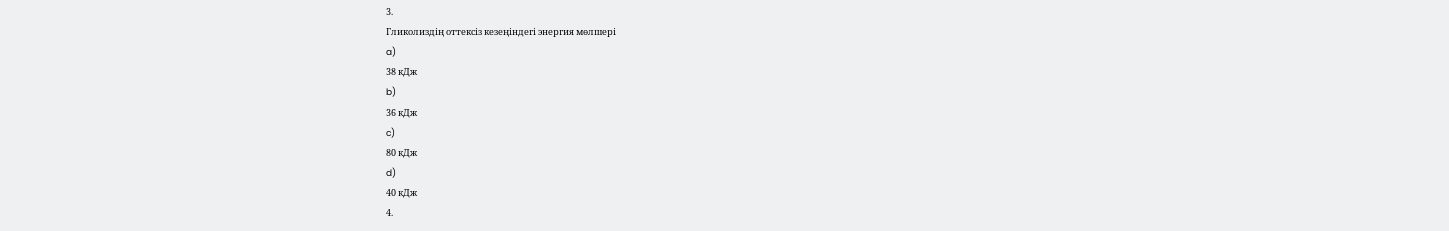3.
Гликолиздің оттексіз кезеңіндегі энергия мөлшері
a)
38 кДж
b)
36 кДж
c)
80 кДж
d)
40 кДж
4.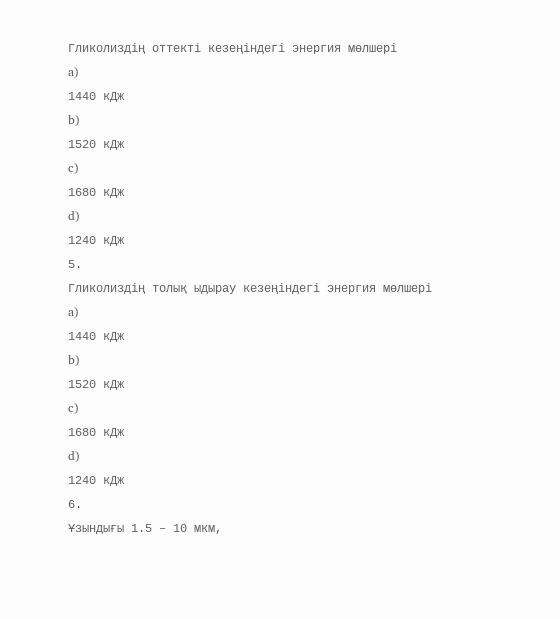Гликолиздің оттекті кезеңіндегі энергия мөлшері
a)
1440 кДж
b)
1520 кДж
c)
1680 кДж
d)
1240 кДж
5.
Гликолиздің толық ыдырау кезеңіндегі энергия мөлшері
a)
1440 кДж
b)
1520 кДж
c)
1680 кДж
d)
1240 кДж
6.
Ұзындығы 1.5 – 10 мкм,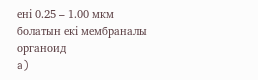ені 0.25 – 1.00 мкм болатын екі мембраналы органоид
a)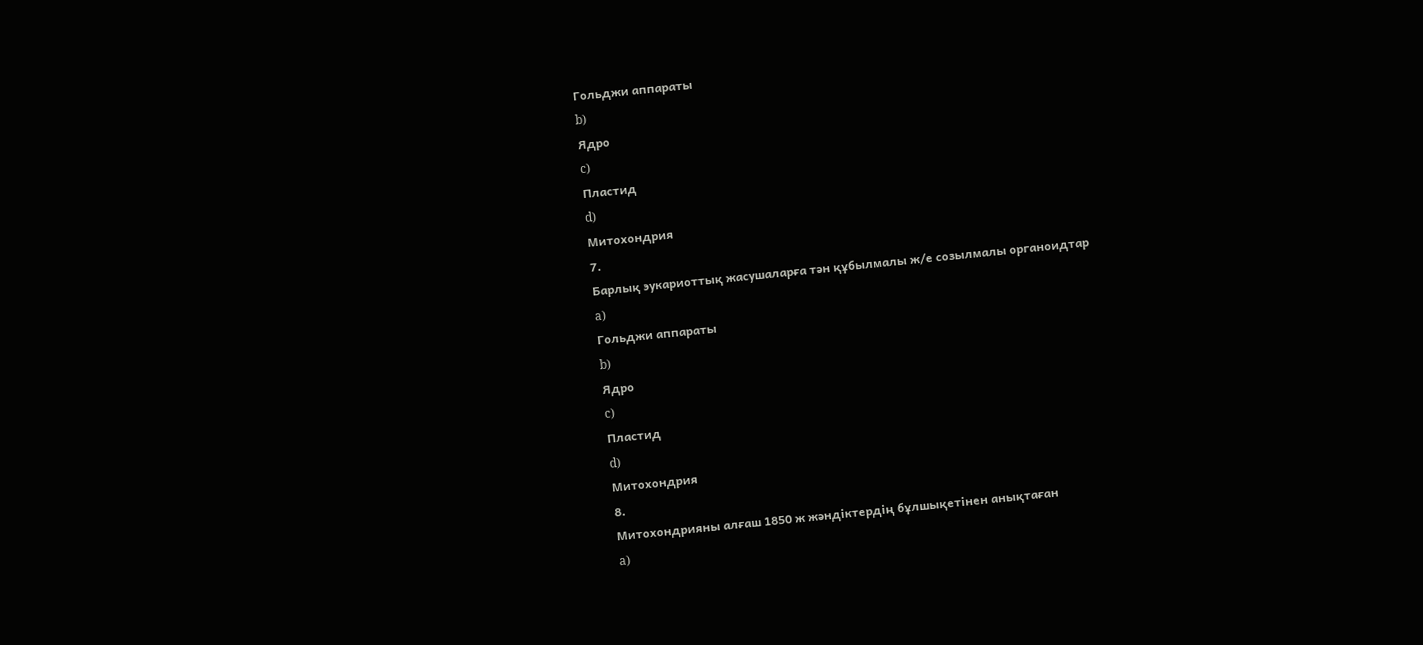Гольджи аппараты
b)
Ядро
c)
Пластид
d)
Митохондрия
7.
Барлық эукариоттық жасушаларға тән құбылмалы ж/е созылмалы органоидтар
a)
Гольджи аппараты
b)
Ядро
c)
Пластид
d)
Митохондрия
8.
Митохондрияны алғаш 1850 ж жәндіктердің бұлшықетінен анықтаған
a)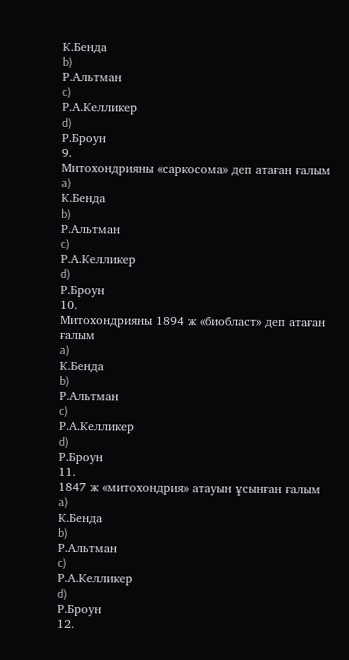К.Бенда
b)
Р.Альтман
c)
Р.А.Келликер
d)
Р.Броун
9.
Митохондрияны «саркосома» деп атаған ғалым
a)
К.Бенда
b)
Р.Альтман
c)
Р.А.Келликер
d)
Р.Броун
10.
Митохондрияны 1894 ж «биобласт» деп атаған ғалым
a)
К.Бенда
b)
Р.Альтман
c)
Р.А.Келликер
d)
Р.Броун
11.
1847 ж «митохондрия» атауын ұсынған ғалым
a)
К.Бенда
b)
Р.Альтман
c)
Р.А.Келликер
d)
Р.Броун
12.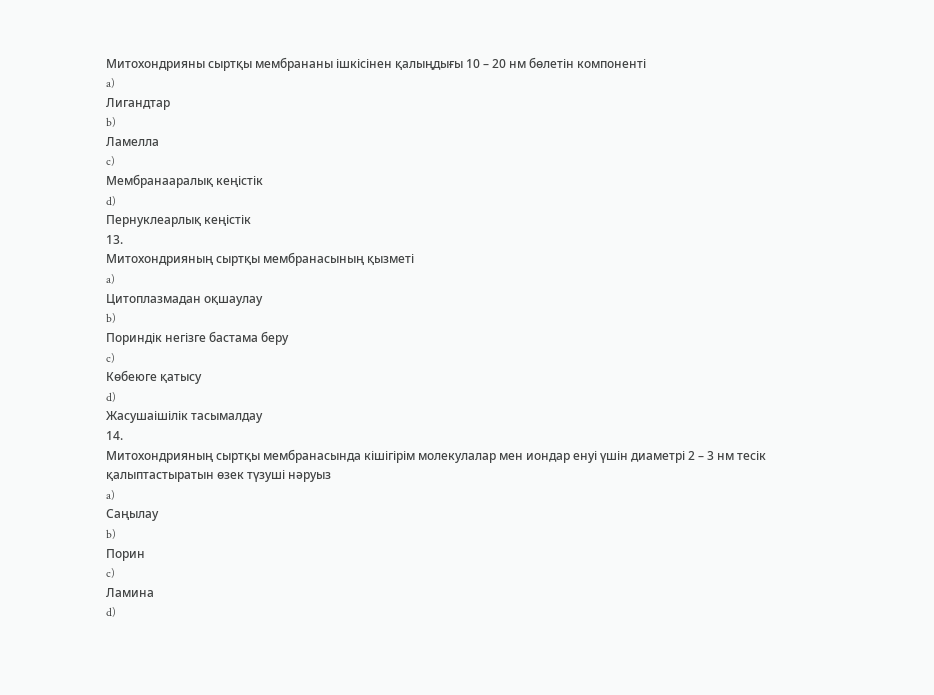Митохондрияны сыртқы мембрананы ішкісінен қалыңдығы 10 – 20 нм бөлетін компоненті
a)
Лигандтар
b)
Ламелла
c)
Мембранааралық кеңістік
d)
Пернуклеарлық кеңістік
13.
Митохондрияның сыртқы мембранасының қызметі
a)
Цитоплазмадан оқшаулау
b)
Пориндік негізге бастама беру
c)
Көбеюге қатысу
d)
Жасушаішілік тасымалдау
14.
Митохондрияның сыртқы мембранасында кішігірім молекулалар мен иондар енуі үшін диаметрі 2 – 3 нм тесік қалыптастыратын өзек түзуші нәруыз
a)
Саңылау
b)
Порин
c)
Ламина
d)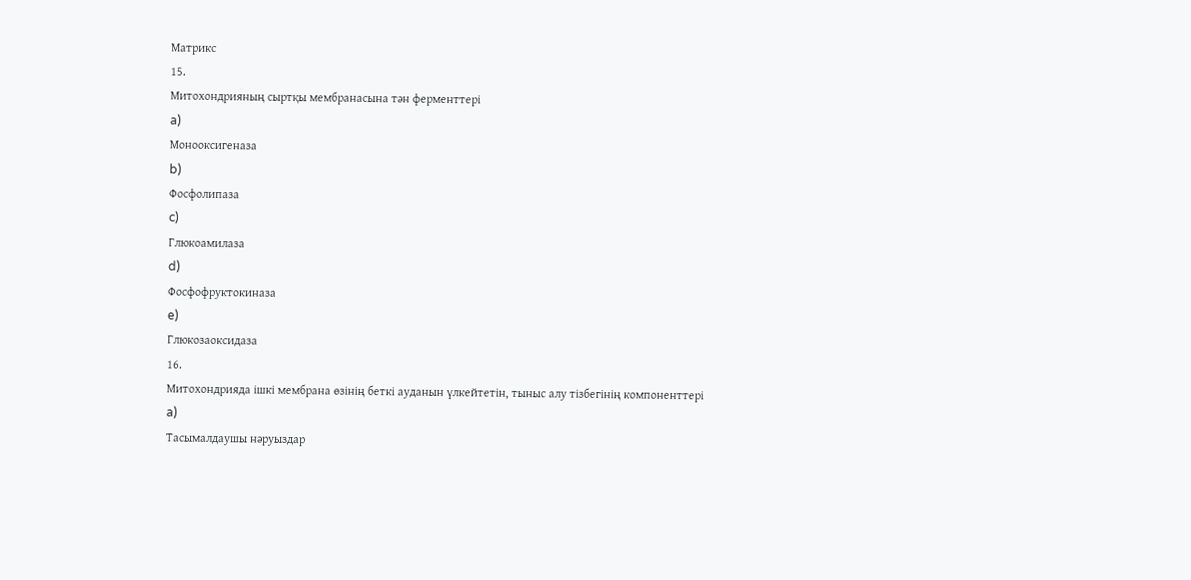Матрикс
15.
Митохондрияның сыртқы мембранасына тән ферменттері
a)
Монооксигеназа
b)
Фосфолипаза
c)
Глюкоамилаза
d)
Фосфофруктокиназа
e)
Глюкозаоксидаза
16.
Митохондрияда ішкі мембрана өзінің беткі ауданын үлкейтетін, тыныс алу тізбегінің компоненттері
a)
Тасымалдаушы нәруыздар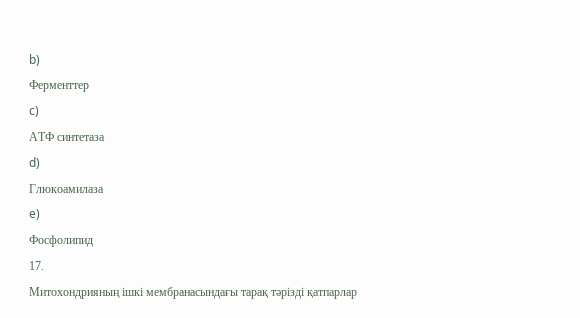b)
Ферменттер
c)
АТФ синтетаза
d)
Глюкоамилаза
e)
Фосфолипид
17.
Митохондрияның ішкі мембранасындағы тарақ тәрізді қатпарлар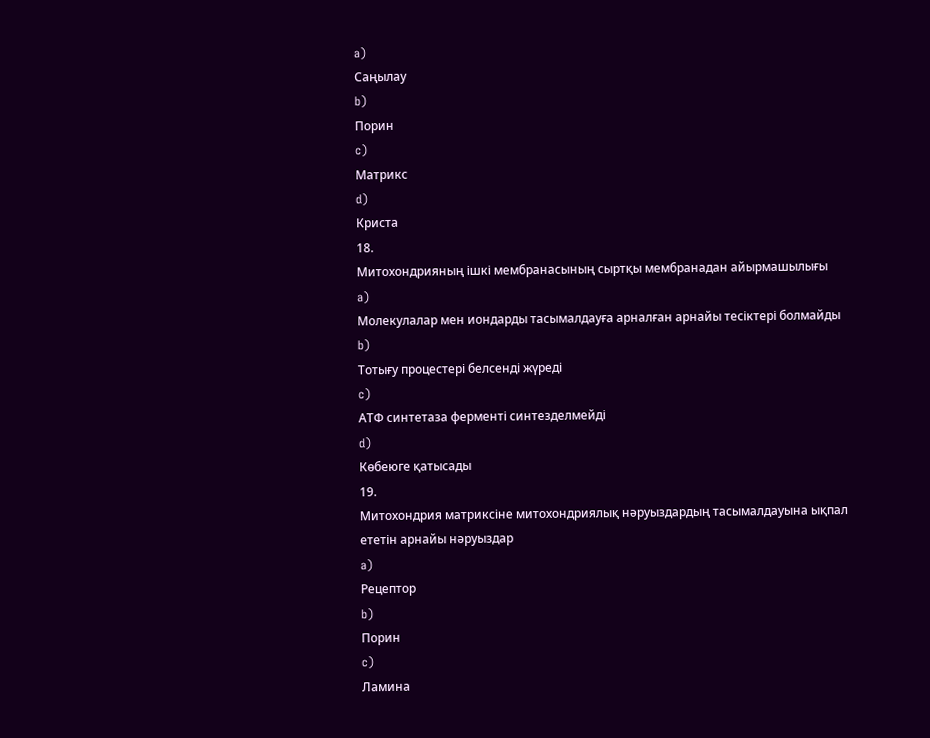a)
Саңылау
b)
Порин
c)
Матрикс
d)
Криста
18.
Митохондрияның ішкі мембранасының сыртқы мембранадан айырмашылығы
a)
Молекулалар мен иондарды тасымалдауға арналған арнайы тесіктері болмайды
b)
Тотығу процестері белсенді жүреді
c)
АТФ синтетаза ферменті синтезделмейді
d)
Көбеюге қатысады
19.
Митохондрия матриксіне митохондриялық нәруыздардың тасымалдауына ықпал ететін арнайы нәруыздар
a)
Рецептор
b)
Порин
c)
Ламина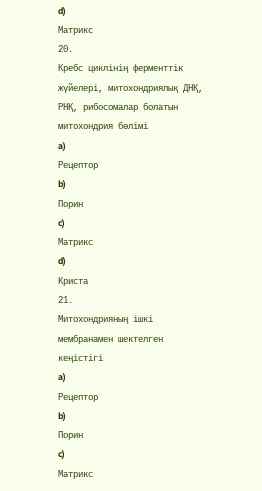d)
Матрикс
20.
Кребс циклінің ферменттік жүйелері, митохондриялық ДНҚ, РНҚ, рибосомалар болатын митохондрия бөлімі
a)
Рецептор
b)
Порин
c)
Матрикс
d)
Криста
21.
Митохондрияның ішкі мембранамен шектелген кеңістігі
a)
Рецептор
b)
Порин
c)
Матрикс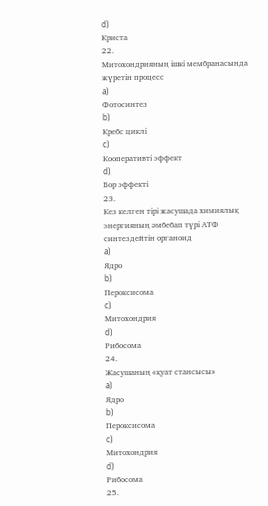d)
Криста
22.
Митохондрияның ішкі мембранасында жүретін процесс
a)
Фотосинтез
b)
Кребс циклі
c)
Кооперативті эффект
d)
Бор эффекті
23.
Кез келген тірі жасушада химиялық энергияның әмбебап түрі АТФ синтездейтін органоид
a)
Ядро
b)
Пероксисома
c)
Митохондрия
d)
Рибосома
24.
Жасушаның «қуат стансысы»
a)
Ядро
b)
Пероксисома
c)
Митохондрия
d)
Рибосома
25.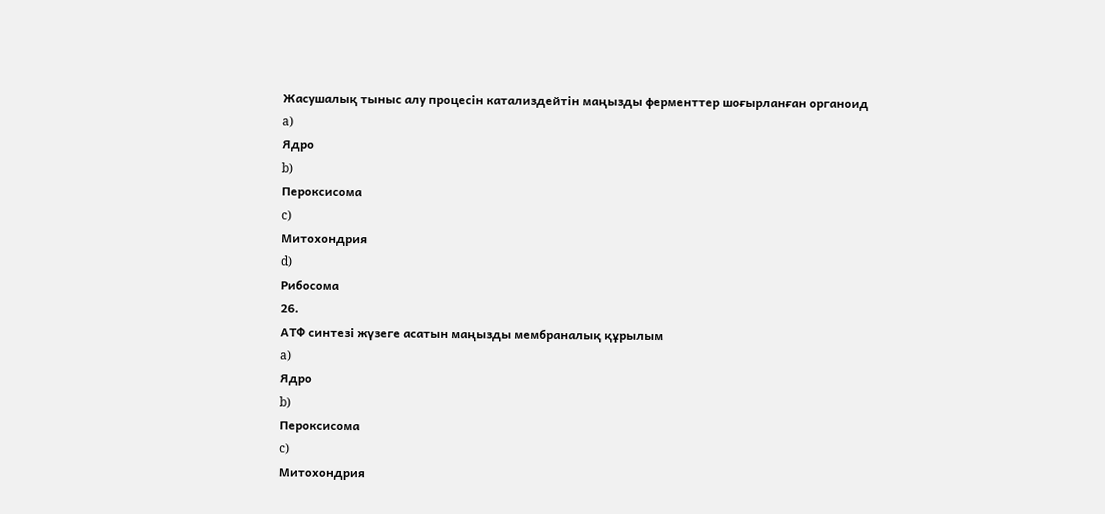Жасушалық тыныс алу процесін катализдейтін маңызды ферменттер шоғырланған органоид
a)
Ядро
b)
Пероксисома
c)
Митохондрия
d)
Рибосома
26.
АТФ синтезі жүзеге асатын маңызды мембраналық құрылым
a)
Ядро
b)
Пероксисома
c)
Митохондрия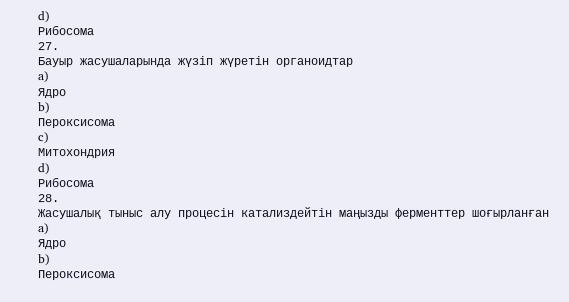d)
Рибосома
27.
Бауыр жасушаларында жүзіп жүретін органоидтар
a)
Ядро
b)
Пероксисома
c)
Митохондрия
d)
Рибосома
28.
Жасушалық тыныс алу процесін катализдейтін маңызды ферменттер шоғырланған
a)
Ядро
b)
Пероксисома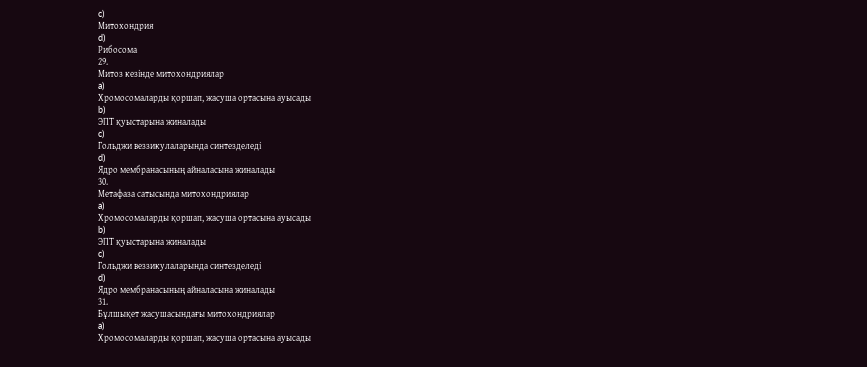c)
Митохондрия
d)
Рибосома
29.
Митоз кезінде митохондриялар
a)
Хромосомаларды қоршап, жасуша ортасына ауысады
b)
ЭПТ қуыстарына жиналады
c)
Гольджи веззикулаларында синтезделеді
d)
Ядро мембранасының айналасына жиналады
30.
Метафаза сатысында митохондриялар
a)
Хромосомаларды қоршап, жасуша ортасына ауысады
b)
ЭПТ қуыстарына жиналады
c)
Гольджи веззикулаларында синтезделеді
d)
Ядро мембранасының айналасына жиналады
31.
Бұлшықет жасушасындағы митохондриялар
a)
Хромосомаларды қоршап, жасуша ортасына ауысады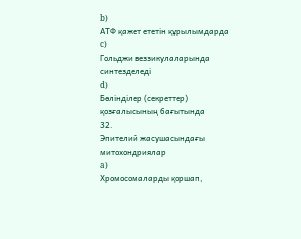b)
АТФ қажет ететін құрылымдарда
c)
Гольджи веззикулаларында синтезделеді
d)
Бөлінділер (секреттер) қозғалысының бағытында
32.
Эпителий жасушасындағы митохондриялар
a)
Хромосомаларды қоршап,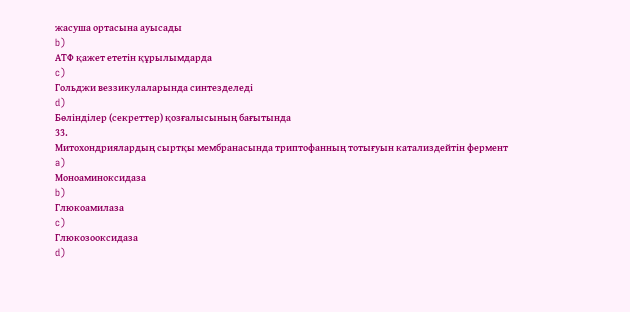жасуша ортасына ауысады
b)
АТФ қажет ететін құрылымдарда
c)
Гольджи веззикулаларында синтезделеді
d)
Бөлінділер (секреттер) қозғалысының бағытында
33.
Митохондриялардың сыртқы мембранасында триптофанның тотығуын катализдейтін фермент
a)
Моноаминоксидаза
b)
Глюкоамилаза
c)
Глюкозооксидаза
d)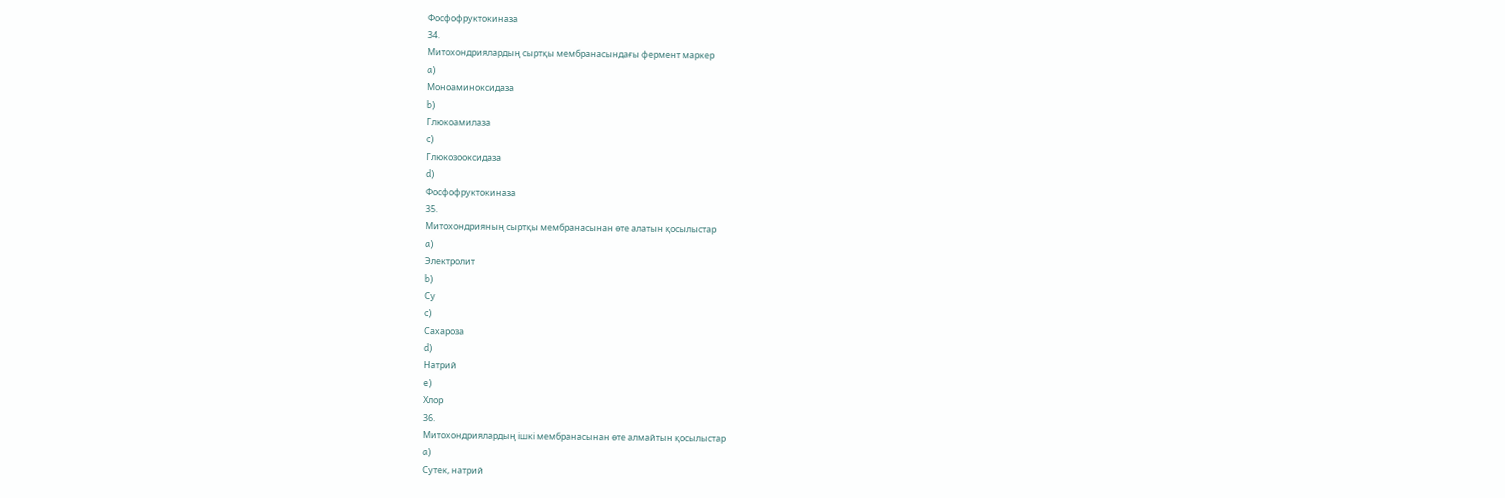Фосфофруктокиназа
34.
Митохондриялардың сыртқы мембранасындағы фермент маркер
a)
Моноаминоксидаза
b)
Глюкоамилаза
c)
Глюкозооксидаза
d)
Фосфофруктокиназа
35.
Митохондрияның сыртқы мембранасынан өте алатын қосылыстар
a)
Электролит
b)
Су
c)
Сахароза
d)
Натрий
e)
Хлор
36.
Митохондриялардың ішкі мембранасынан өте алмайтын қосылыстар
a)
Сутек, натрий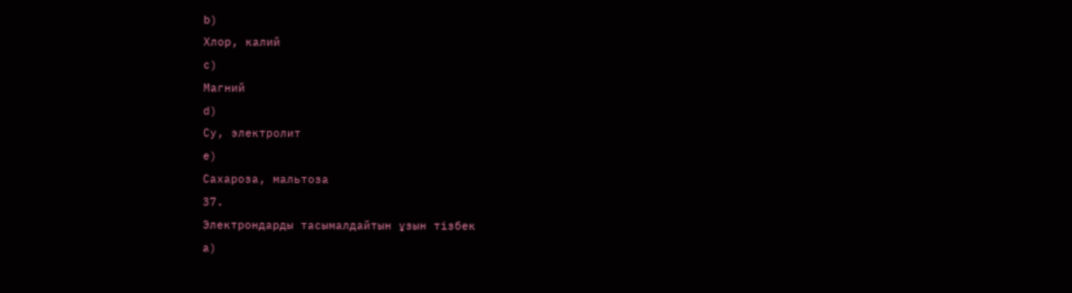b)
Хлор, калий
c)
Магний
d)
Су, электролит
e)
Сахароза, мальтоза
37.
Электрондарды тасымалдайтын ұзын тізбек
a)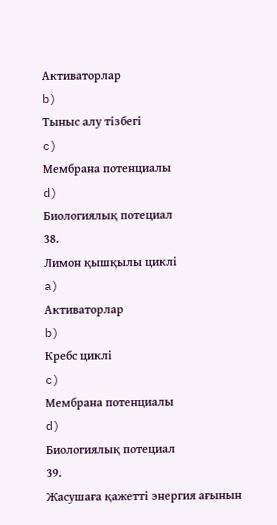Активаторлар
b)
Тыныс алу тізбегі
c)
Мембрана потенциалы
d)
Биологиялық потециал
38.
Лимон қышқылы циклі
a)
Активаторлар
b)
Кребс циклі
c)
Мембрана потенциалы
d)
Биологиялық потециал
39.
Жасушаға қажетті энергия ағынын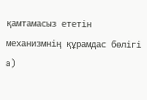қамтамасыз ететін механизмнің құрамдас бөлігі
a)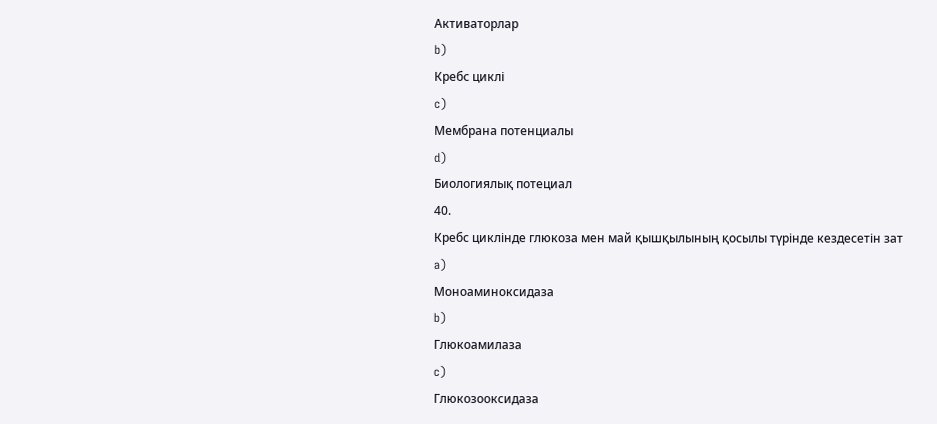Активаторлар
b)
Кребс циклі
c)
Мембрана потенциалы
d)
Биологиялық потециал
40.
Кребс циклінде глюкоза мен май қышқылының қосылы түрінде кездесетін зат
a)
Моноаминоксидаза
b)
Глюкоамилаза
c)
Глюкозооксидаза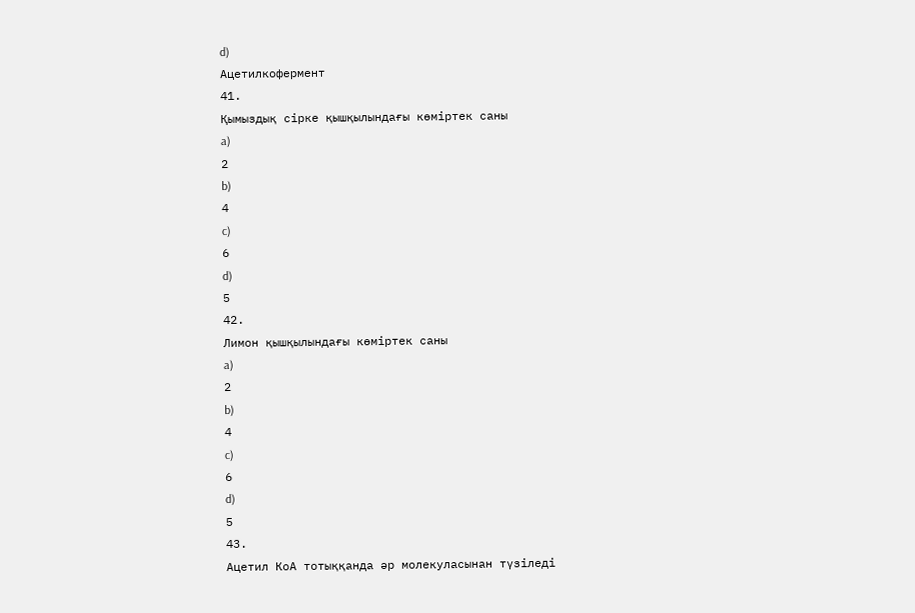d)
Ацетилкофермент
41.
Қымыздық сірке қышқылындағы көміртек саны
a)
2
b)
4
c)
6
d)
5
42.
Лимон қышқылындағы көміртек саны
a)
2
b)
4
c)
6
d)
5
43.
Ацетил КоА тотыққанда әр молекуласынан түзіледі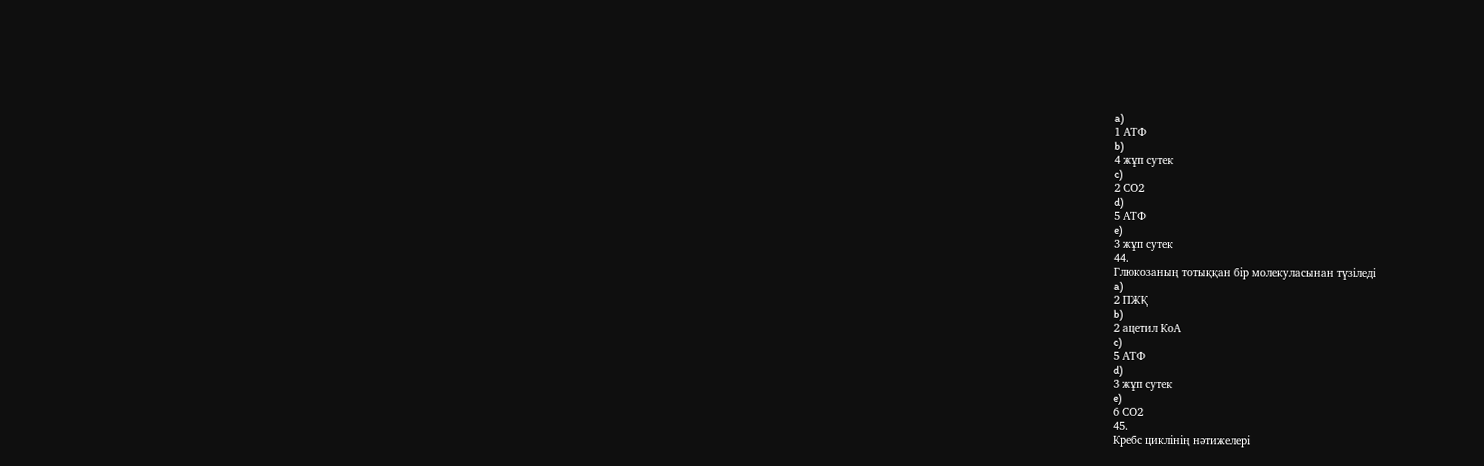a)
1 АТФ
b)
4 жұп сутек
c)
2 СО2
d)
5 АТФ
e)
3 жұп сутек
44.
Глюкозаның тотыққан бір молекуласынан түзіледі
a)
2 ПЖҚ
b)
2 ацетил КоА
c)
5 АТФ
d)
3 жұп сутек
e)
6 СО2
45.
Кребс циклінің нәтижелері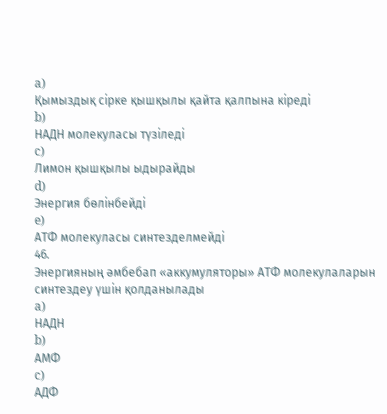a)
Қымыздық сірке қышқылы қайта қалпына кіреді
b)
НАДН молекуласы түзіледі
c)
Лимон қышқылы ыдырайды
d)
Энергия бөлінбейді
e)
АТФ молекуласы синтезделмейді
46.
Энергияның әмбебап «аккумуляторы» АТФ молекулаларын синтездеу үшін қолданылады
a)
НАДН
b)
АМФ
c)
АДФ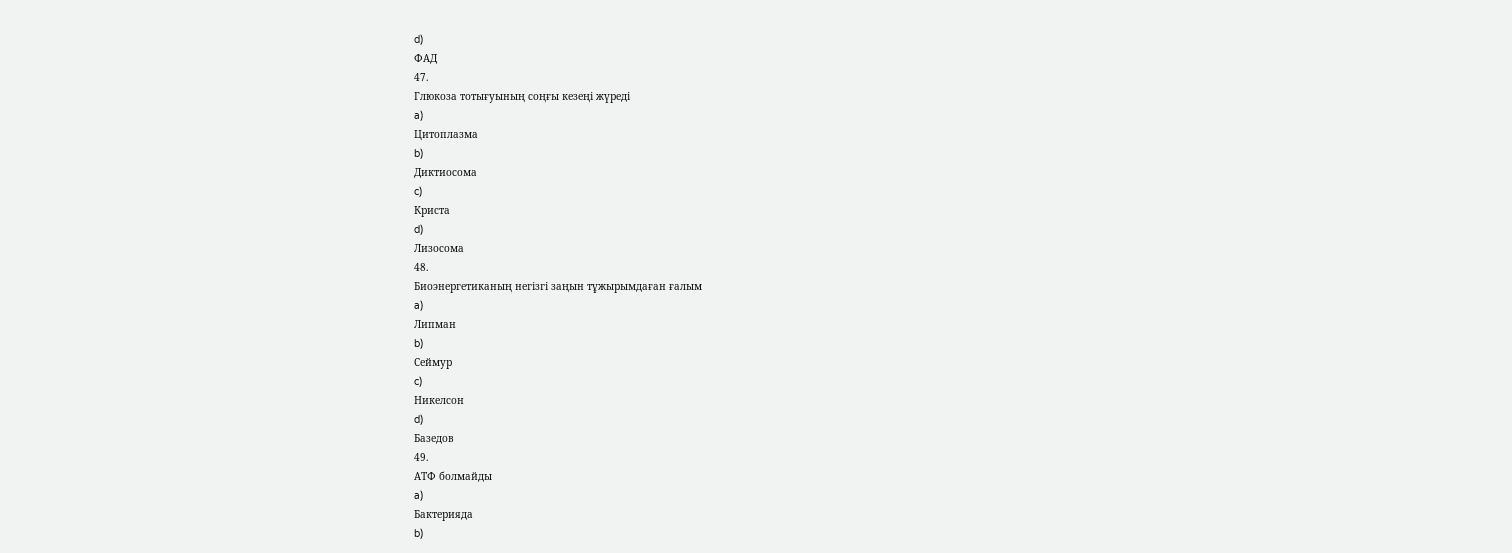d)
ФАД
47.
Глюкоза тотығуының соңғы кезеңі жүреді
a)
Цитоплазма
b)
Диктиосома
c)
Криста
d)
Лизосома
48.
Биоэнергетиканың негізгі заңын тұжырымдаған ғалым
a)
Липман
b)
Сеймур
c)
Никелсон
d)
Базедов
49.
АТФ болмайды
a)
Бактерияда
b)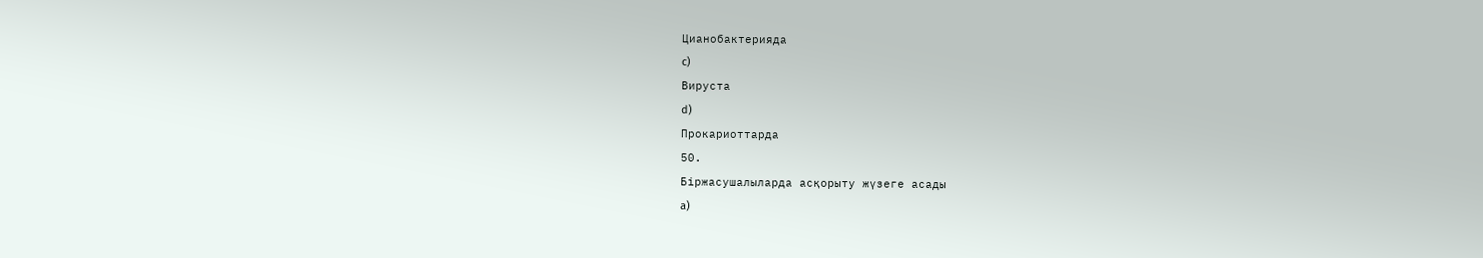Цианобактерияда
c)
Вируста
d)
Прокариоттарда
50.
Біржасушалыларда асқорыту жүзеге асады
a)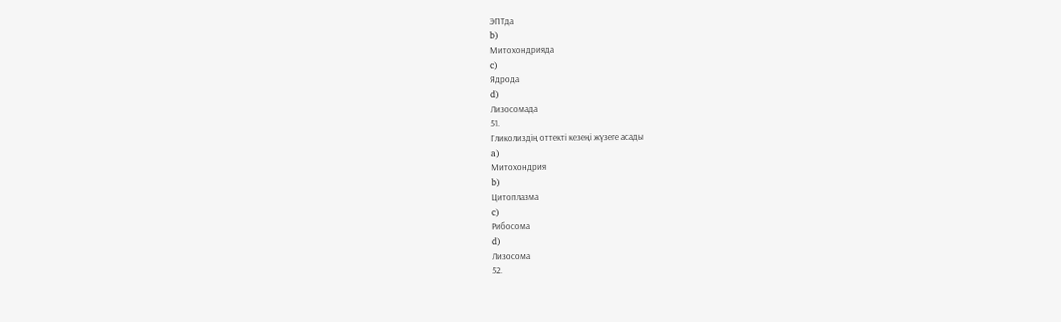ЭПТда
b)
Митохондрияда
c)
Ядрода
d)
Лизосомада
51.
Гликолиздің оттекті кезеңі жүзеге асады
a)
Митохондрия
b)
Цитоплазма
c)
Рибосома
d)
Лизосома
52.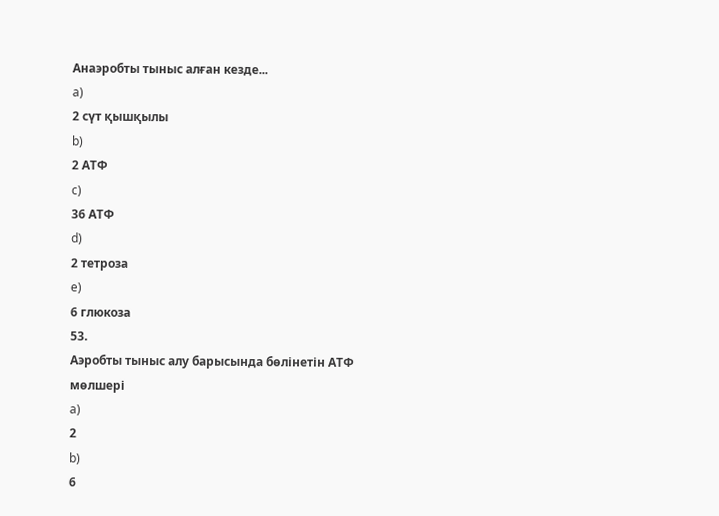Анаэробты тыныс алған кезде...
a)
2 сүт қышқылы
b)
2 АТФ
c)
36 АТФ
d)
2 тетроза
e)
6 глюкоза
53.
Аэробты тыныс алу барысында бөлінетін АТФ мөлшері
a)
2
b)
6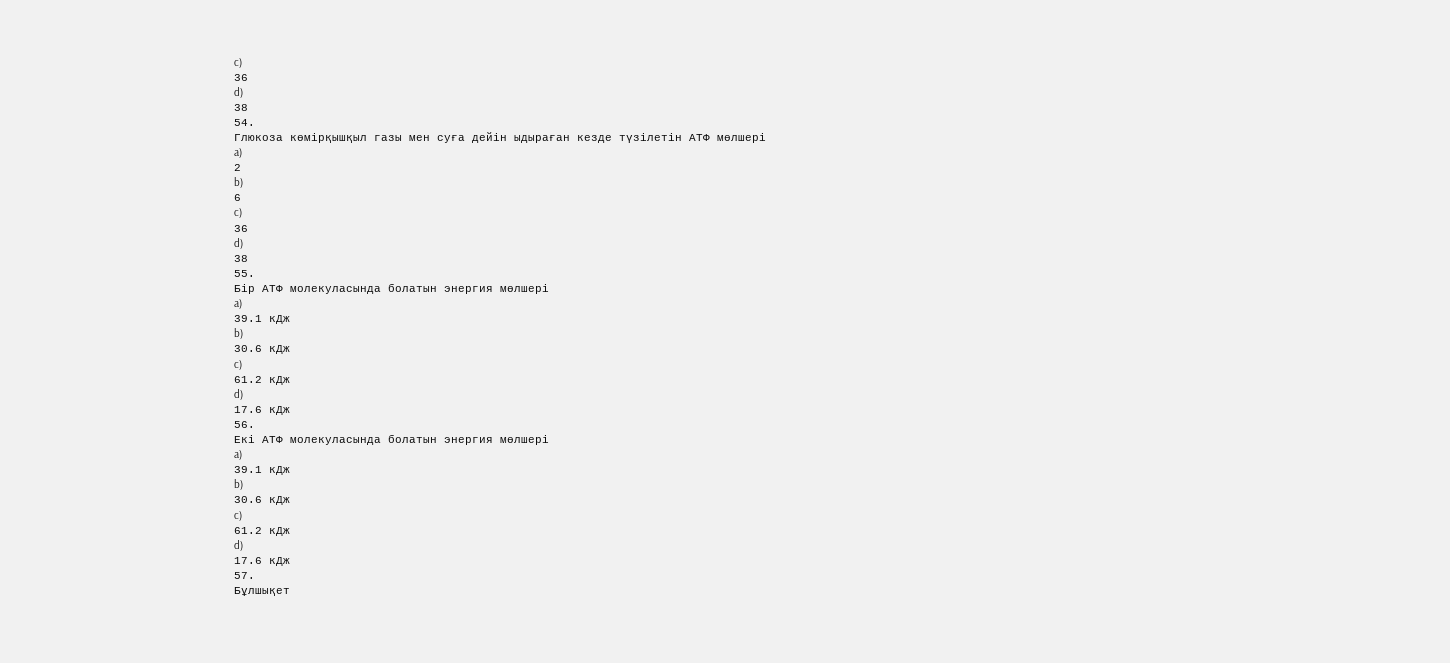c)
36
d)
38
54.
Глюкоза көмірқышқыл газы мен суға дейін ыдыраған кезде түзілетін АТФ мөлшері
a)
2
b)
6
c)
36
d)
38
55.
Бір АТФ молекуласында болатын энергия мөлшері
a)
39.1 кДж
b)
30.6 кДж
c)
61.2 кДж
d)
17.6 кДж
56.
Екі АТФ молекуласында болатын энергия мөлшері
a)
39.1 кДж
b)
30.6 кДж
c)
61.2 кДж
d)
17.6 кДж
57.
Бұлшықет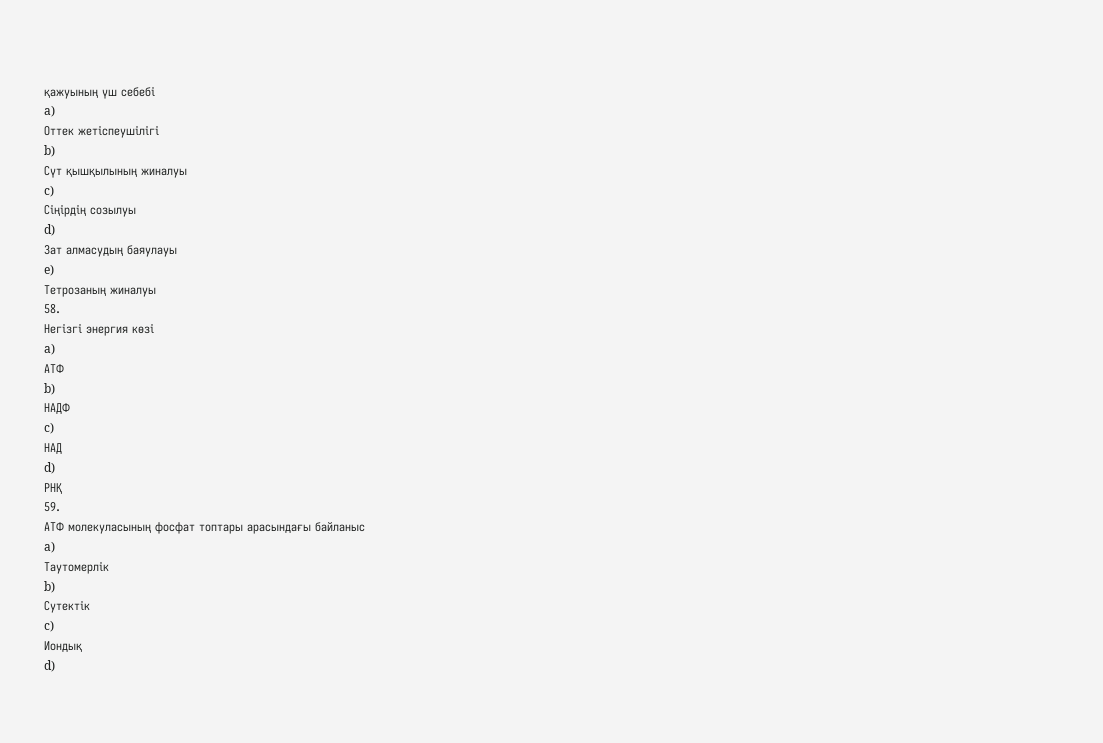қажуының үш себебі
a)
Оттек жетіспеушілігі
b)
Сүт қышқылының жиналуы
c)
Сіңірдің созылуы
d)
Зат алмасудың баяулауы
e)
Тетрозаның жиналуы
58.
Негізгі энергия көзі
a)
АТФ
b)
НАДФ
c)
НАД
d)
РНҚ
59.
АТФ молекуласының фосфат топтары арасындағы байланыс
a)
Таутомерлік
b)
Сутектік
c)
Иондық
d)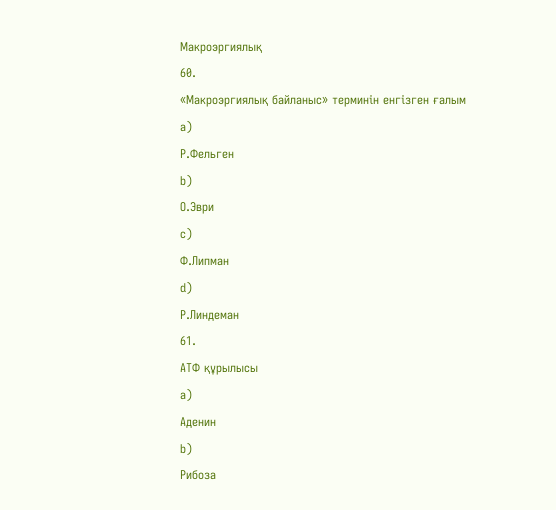Макроэргиялық
60.
«Макроэргиялық байланыс» терминін енгізген ғалым
a)
Р.Фельген
b)
О.Эври
c)
Ф.Липман
d)
Р.Линдеман
61.
АТФ құрылысы
a)
Аденин
b)
Рибоза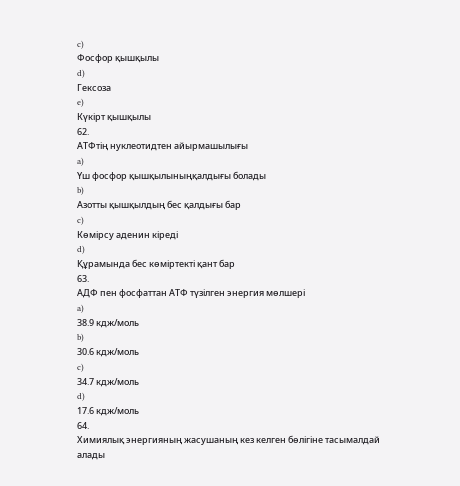c)
Фосфор қышқылы
d)
Гексоза
e)
Күкірт қышқылы
62.
АТФтің нуклеотидтен айырмашылығы
a)
Үш фосфор қышқылыныңқалдығы болады
b)
Азотты қышқылдың бес қалдығы бар
c)
Көмірсу аденин кіреді
d)
Құрамында бес көміртекті қант бар
63.
АДФ пен фосфаттан АТФ түзілген энергия мөлшері
a)
38.9 кдж/моль
b)
30.6 кдж/моль
c)
34.7 кдж/моль
d)
17.6 кдж/моль
64.
Химиялық энергияның жасушаның кез келген бөлігіне тасымалдай алады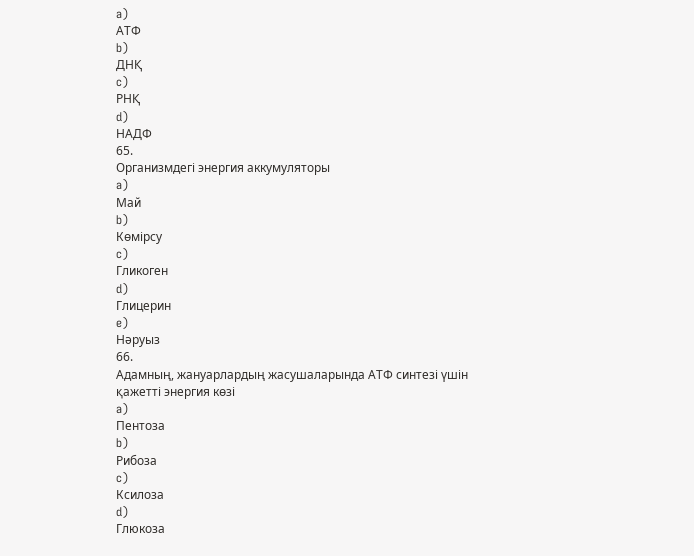a)
АТФ
b)
ДНҚ
c)
РНҚ
d)
НАДФ
65.
Организмдегі энергия аккумуляторы
a)
Май
b)
Көмірсу
c)
Гликоген
d)
Глицерин
e)
Нәруыз
66.
Адамның, жануарлардың жасушаларында АТФ синтезі үшін қажетті энергия көзі
a)
Пентоза
b)
Рибоза
c)
Ксилоза
d)
Глюкоза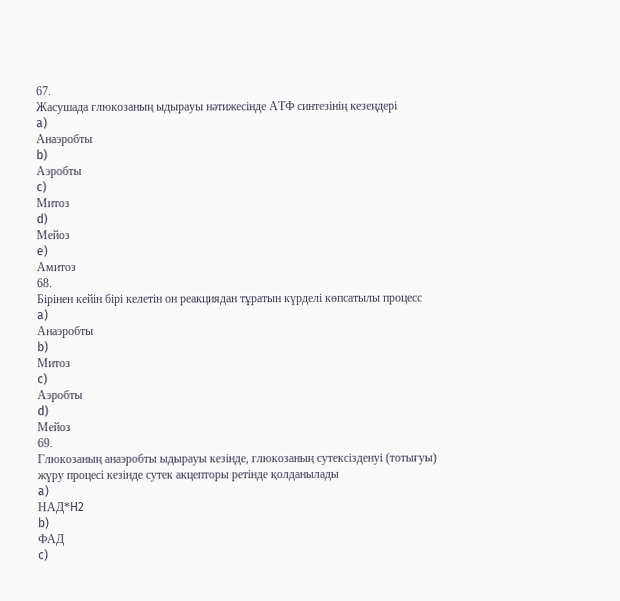67.
Жасушада глюкозаның ыдырауы нәтижесінде АТФ синтезінің кезеңдері
a)
Анаэробты
b)
Аэробты
c)
Митоз
d)
Мейоз
e)
Амитоз
68.
Бірінен кейін бірі келетін он реакциядан тұратын күрделі көпсатылы процесс
a)
Анаэробты
b)
Митоз
c)
Аэробты
d)
Мейоз
69.
Глюкозаның анаэробты ыдырауы кезінде, глюкозаның сутексізденуі (тотығуы) жүру процесі кезінде сутек акцепторы ретінде қолданылады
a)
НАД*H2
b)
ФАД
c)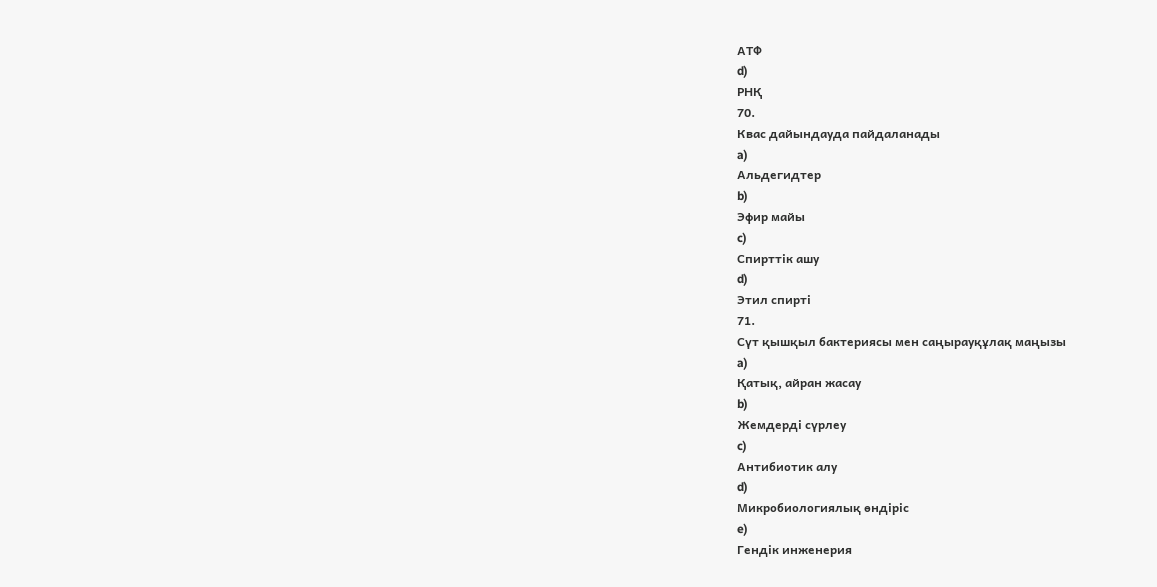АТФ
d)
РНҚ
70.
Квас дайындауда пайдаланады
a)
Альдегидтер
b)
Эфир майы
c)
Спирттік ашу
d)
Этил спирті
71.
Сүт қышқыл бактериясы мен саңырауқұлақ маңызы
a)
Қатық, айран жасау
b)
Жемдерді сүрлеу
c)
Антибиотик алу
d)
Микробиологиялық өндіріс
e)
Гендік инженерия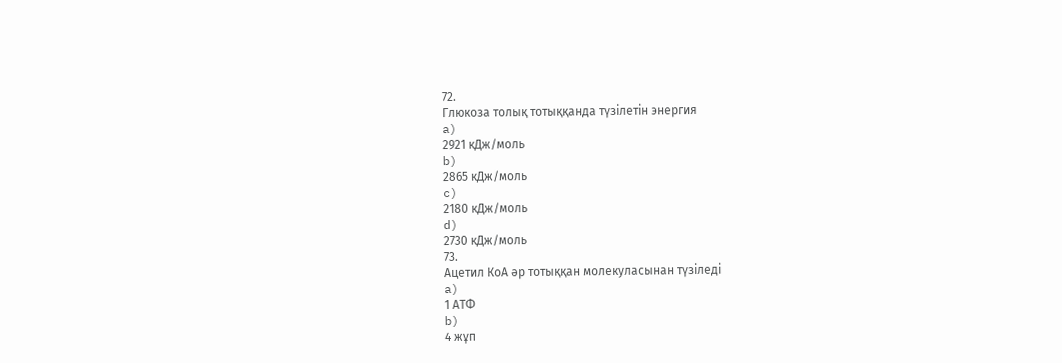72.
Глюкоза толық тотыққанда түзілетін энергия
a)
2921 кДж/моль
b)
2865 кДж/моль
c)
2180 кДж/моль
d)
2730 кДж/моль
73.
Ацетил КоА әр тотыққан молекуласынан түзіледі
a)
1 АТФ
b)
4 жұп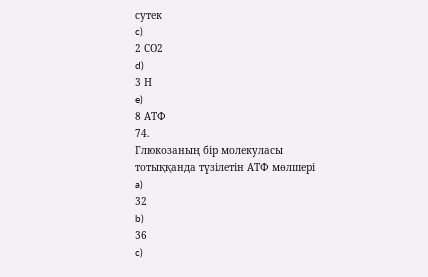сутек
c)
2 СО2
d)
3 Н
e)
8 АТФ
74.
Глюкозаның бір молекуласы тотыққанда түзілетін АТФ мөлшері
a)
32
b)
36
c)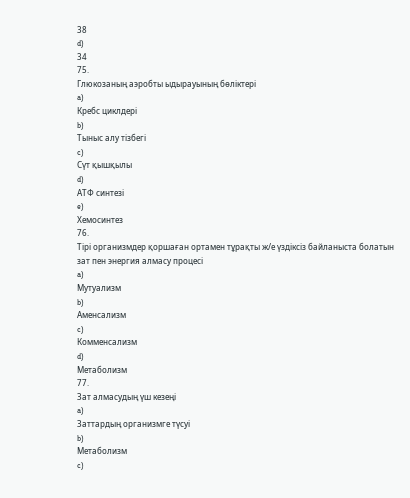38
d)
34
75.
Глюкозаның аэробты ыдырауының бөліктері
a)
Кребс циклдері
b)
Тыныс алу тізбегі
c)
Сүт қышқылы
d)
АТФ синтезі
e)
Хемосинтез
76.
Тірі организмдер қоршаған ортамен тұрақты ж/е үздіксіз байланыста болатын зат пен энергия алмасу процесі
a)
Мутуализм
b)
Аменсализм
c)
Комменсализм
d)
Метаболизм
77.
Зат алмасудың үш кезеңі
a)
Заттардың организмге түсуі
b)
Метаболизм
c)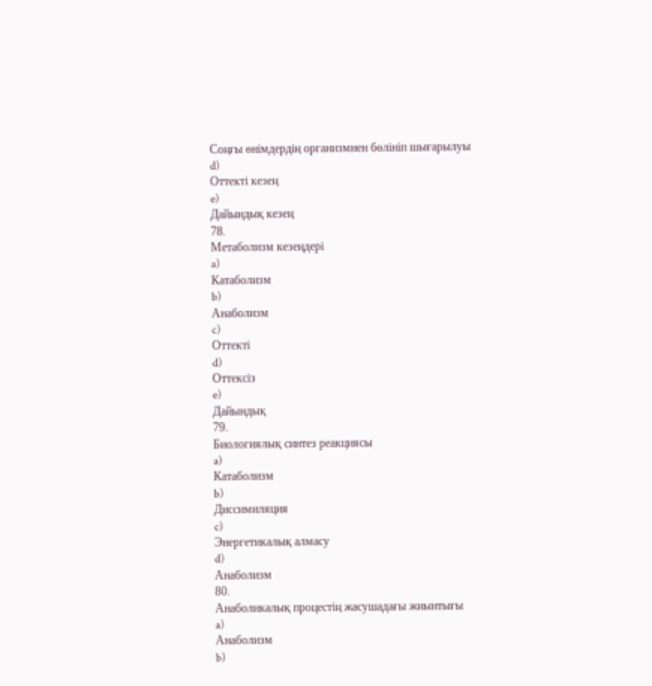Соңғы өнімдердің организмнен бөлініп шығарылуы
d)
Оттекті кезең
e)
Дайындық кезең
78.
Метаболизм кезеңдері
a)
Катаболизм
b)
Анаболизм
c)
Оттекті
d)
Оттексіз
e)
Дайындық
79.
Биологиялық синтез реакциясы
a)
Катаболизм
b)
Диссимиляция
c)
Энергетикалық алмасу
d)
Анаболизм
80.
Анаболикалық процестің жасушадағы жиынтығы
a)
Анаболизм
b)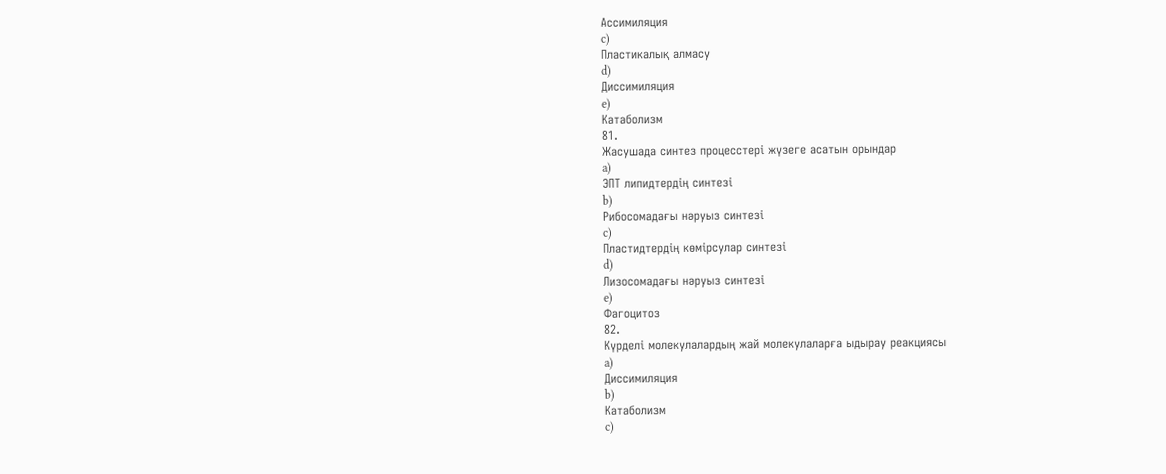Ассимиляция
c)
Пластикалық алмасу
d)
Диссимиляция
e)
Катаболизм
81.
Жасушада синтез процесстері жүзеге асатын орындар
a)
ЭПТ липидтердің синтезі
b)
Рибосомадағы нәруыз синтезі
c)
Пластидтердің көмірсулар синтезі
d)
Лизосомадағы нәруыз синтезі
e)
Фагоцитоз
82.
Күрделі молекулалардың жай молекулаларға ыдырау реакциясы
a)
Диссимиляция
b)
Катаболизм
c)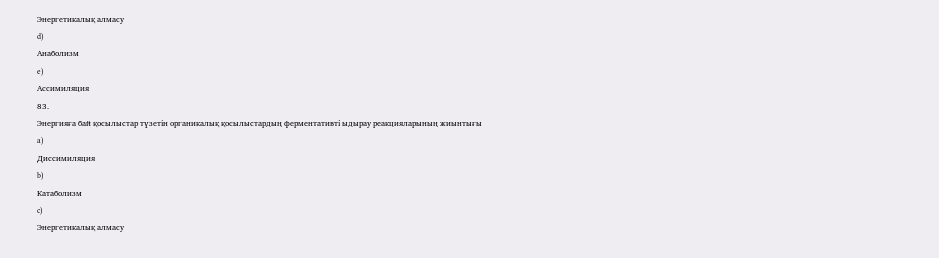Энергетикалық алмасу
d)
Анаболизм
e)
Ассимиляция
83.
Энергияға бай қосылыстар түзетін органикалық қосылыстардың ферментативті ыдырау реакцияларының жиынтығы
a)
Диссимиляция
b)
Катаболизм
c)
Энергетикалық алмасу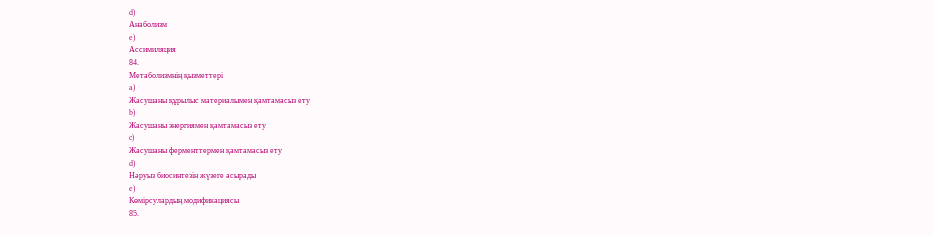d)
Анаболизм
e)
Ассимиляция
84.
Метаболизмнің қызметтері
a)
Жасушаны құрылыс материалымен қамтамасыз ету
b)
Жасушаны энергиямен қамтамасыз ету
c)
Жасушаны ферменттермен қамтамасыз ету
d)
Нәруыз биосинтезін жүзеге асырады
e)
Көмірсулардың модификациясы
85.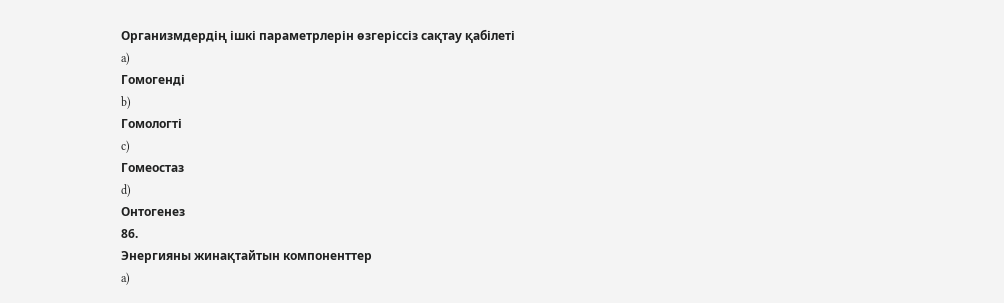Организмдердің ішкі параметрлерін өзгеріссіз сақтау қабілеті
a)
Гомогенді
b)
Гомологті
c)
Гомеостаз
d)
Онтогенез
86.
Энергияны жинақтайтын компоненттер
a)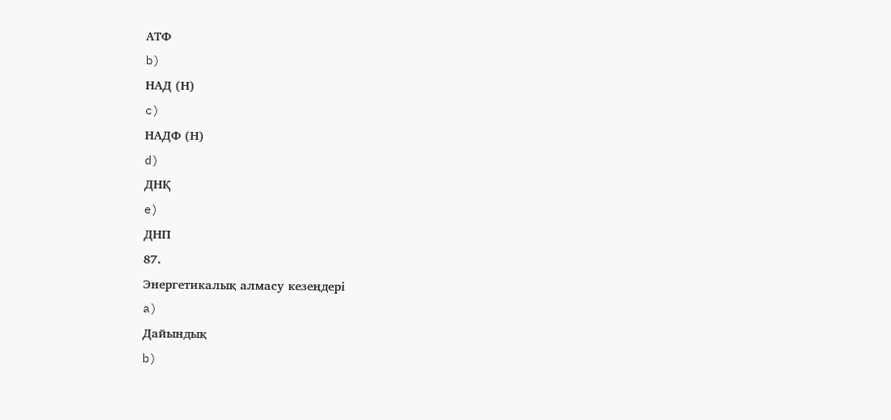АТФ
b)
НАД (Н)
c)
НАДФ (Н)
d)
ДНҚ
e)
ДНП
87.
Энергетикалық алмасу кезеңдері
a)
Дайындық
b)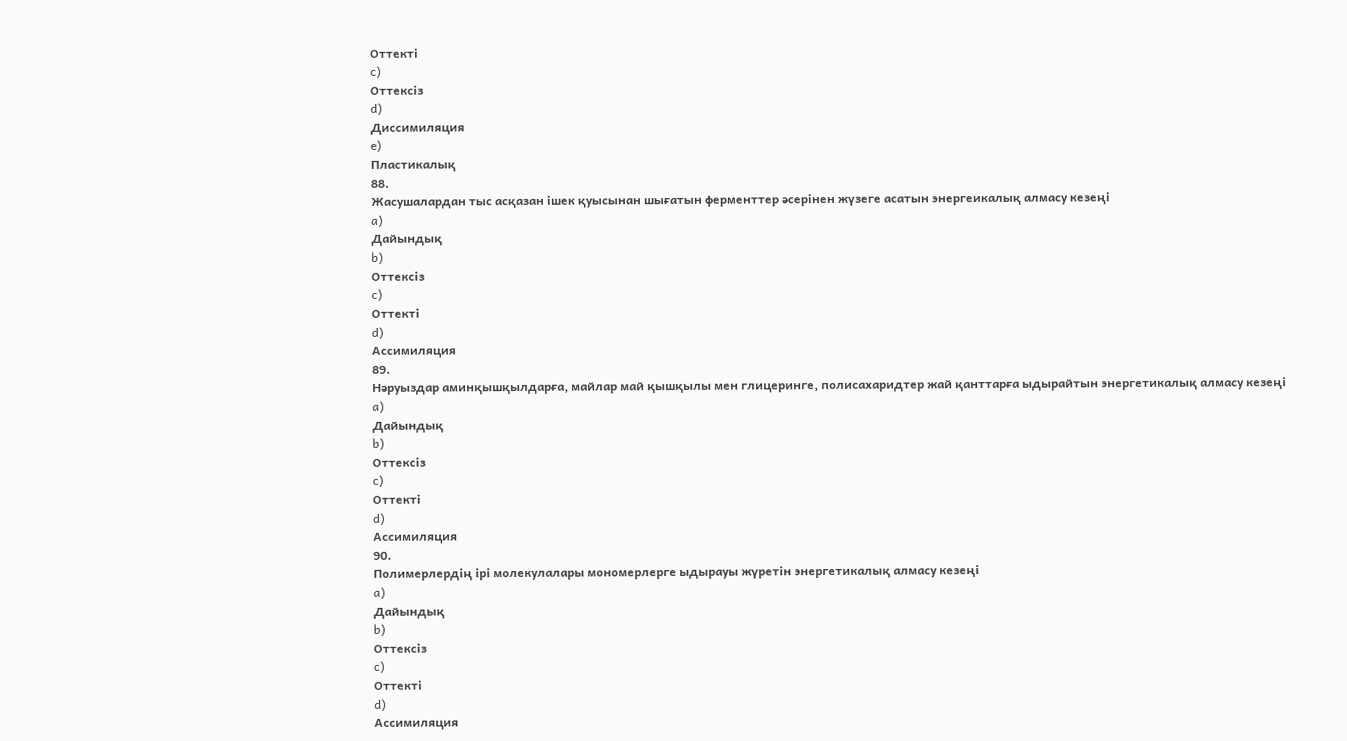Оттекті
c)
Оттексіз
d)
Диссимиляция
e)
Пластикалық
88.
Жасушалардан тыс асқазан ішек қуысынан шығатын ферменттер әсерінен жүзеге асатын энергеикалық алмасу кезеңі
a)
Дайындық
b)
Оттексіз
c)
Оттекті
d)
Ассимиляция
89.
Нәруыздар аминқышқылдарға, майлар май қышқылы мен глицеринге, полисахаридтер жай қанттарға ыдырайтын энергетикалық алмасу кезеңі
a)
Дайындық
b)
Оттексіз
c)
Оттекті
d)
Ассимиляция
90.
Полимерлердің ірі молекулалары мономерлерге ыдырауы жүретін энергетикалық алмасу кезеңі
a)
Дайындық
b)
Оттексіз
c)
Оттекті
d)
Ассимиляция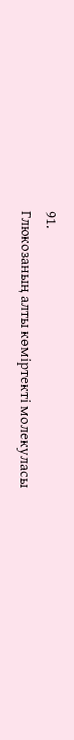91.
Глюкозаның алты көміртекті молекуласы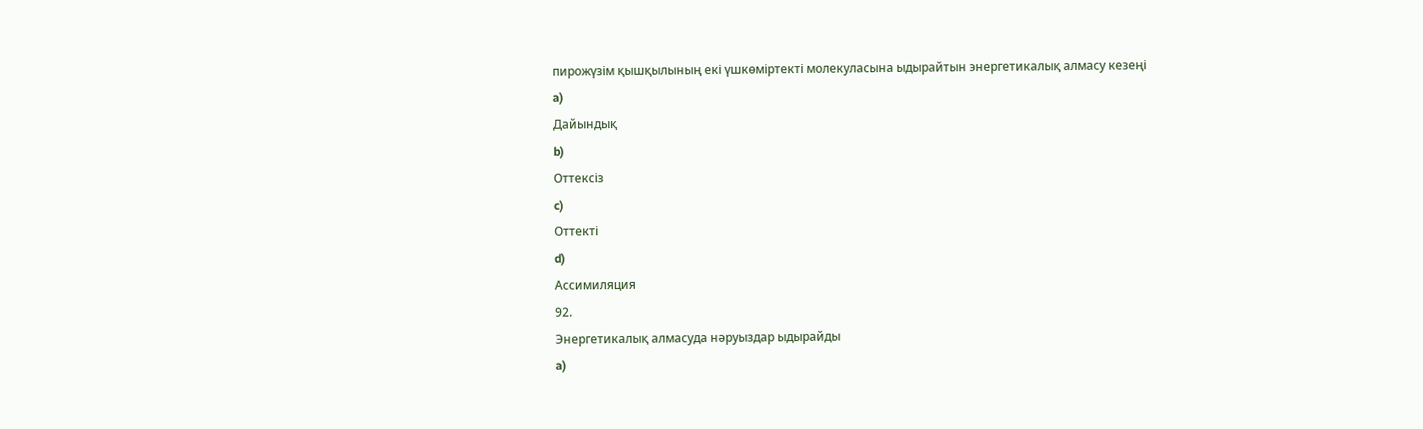пирожүзім қышқылының екі үшкөміртекті молекуласына ыдырайтын энергетикалық алмасу кезеңі
a)
Дайындық
b)
Оттексіз
c)
Оттекті
d)
Ассимиляция
92.
Энергетикалық алмасуда нәруыздар ыдырайды
a)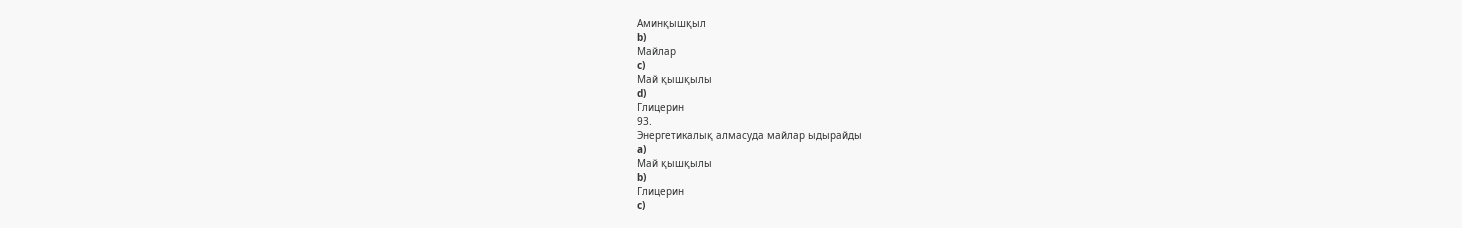Аминқышқыл
b)
Майлар
c)
Май қышқылы
d)
Глицерин
93.
Энергетикалық алмасуда майлар ыдырайды
a)
Май қышқылы
b)
Глицерин
c)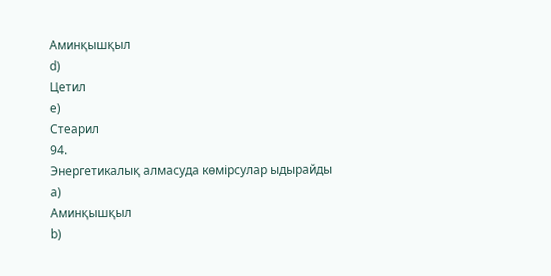Аминқышқыл
d)
Цетил
e)
Стеарил
94.
Энергетикалық алмасуда көмірсулар ыдырайды
a)
Аминқышқыл
b)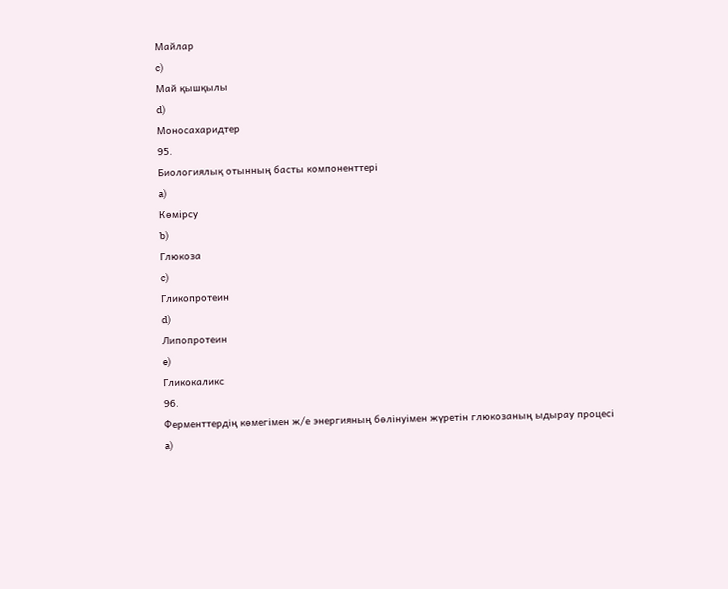Майлар
c)
Май қышқылы
d)
Моносахаридтер
95.
Биологиялық отынның басты компоненттері
a)
Көмірсу
b)
Глюкоза
c)
Гликопротеин
d)
Липопротеин
e)
Гликокаликс
96.
Ферменттердің көмегімен ж/е энергияның бөлінуімен жүретін глюкозаның ыдырау процесі
a)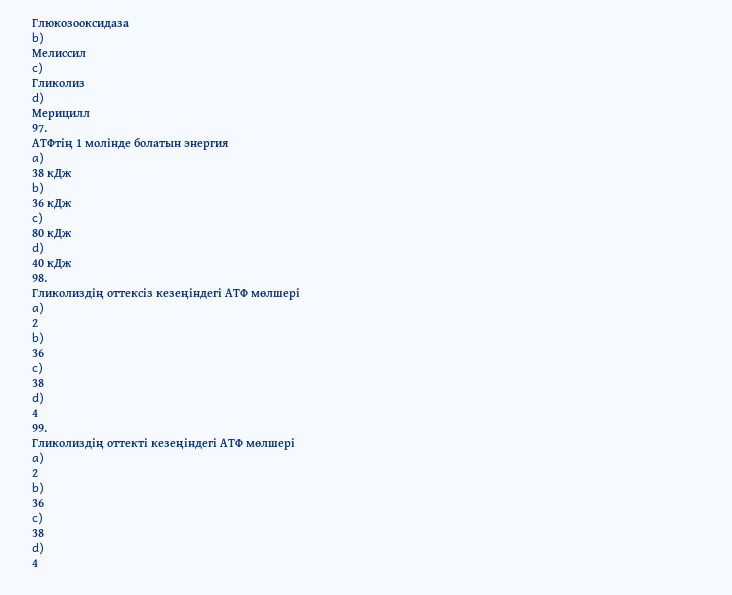Глюкозооксидаза
b)
Мелиссил
c)
Гликолиз
d)
Мерицилл
97.
АТФтің 1 молінде болатын энергия
a)
38 кДж
b)
36 кДж
c)
80 кДж
d)
40 кДж
98.
Гликолиздің оттексіз кезеңіндегі АТФ мөлшері
a)
2
b)
36
c)
38
d)
4
99.
Гликолиздің оттекті кезеңіндегі АТФ мөлшері
a)
2
b)
36
c)
38
d)
4